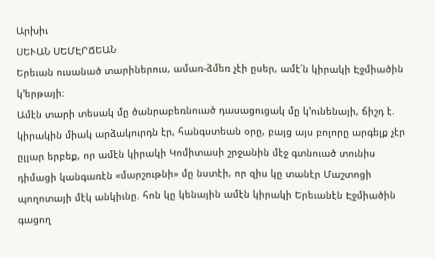Արխիւ
ՍԵՒԱՆ ՍԵՄԷՐՃԵԱՆ
Երեւան ուսանած տարիներուս, ամառ-ձմեռ չէի ըսեր, ամէ՛ն կիրակի Էջմիածին կ՚երթայի։
Ամէն տարի տեսակ մը ծանրաբեռնուած դասացուցակ մը կ՚ունենայի, ճիշդ է. կիրակին միակ արձակուրդն էր, հանգստեան օրը, բայց այս բոլորը արգելք չէր ըլլար երբեք, որ ամէն կիրակի Կոմիտասի շրջանին մէջ գտնուած տունիս դիմացի կանգառէն «մարշութնի» մը նստէի, որ զիս կը տանէր Մաշտոցի պողոտայի մէկ անկիւնը. հոն կը կենային ամէն կիրակի Երեւանէն Էջմիածին գացող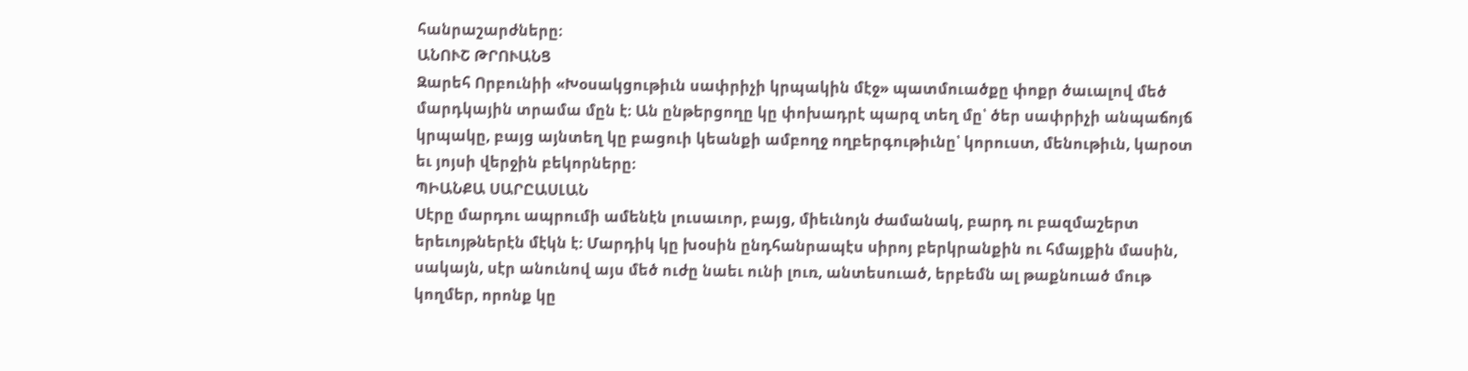հանրաշարժները։
ԱՆՈՒՇ ԹՐՈՒԱՆՑ
Զարեհ Որբունիի «Խօսակցութիւն սափրիչի կրպակին մէջ» պատմուածքը փոքր ծաւալով մեծ մարդկային տրամա մըն է։ Ան ընթերցողը կը փոխադրէ պարզ տեղ մը՝ ծեր սափրիչի անպաճոյճ կրպակը, բայց այնտեղ կը բացուի կեանքի ամբողջ ողբերգութիւնը՝ կորուստ, մենութիւն, կարօտ եւ յոյսի վերջին բեկորները։
ՊԻԱՆՔԱ ՍԱՐԸԱՍԼԱՆ
Սէրը մարդու ապրումի ամենէն լուսաւոր, բայց, միեւնոյն ժամանակ, բարդ ու բազմաշերտ երեւոյթներէն մէկն է։ Մարդիկ կը խօսին ընդհանրապէս սիրոյ բերկրանքին ու հմայքին մասին, սակայն, սէր անունով այս մեծ ուժը նաեւ ունի լուռ, անտեսուած, երբեմն ալ թաքնուած մութ կողմեր, որոնք կը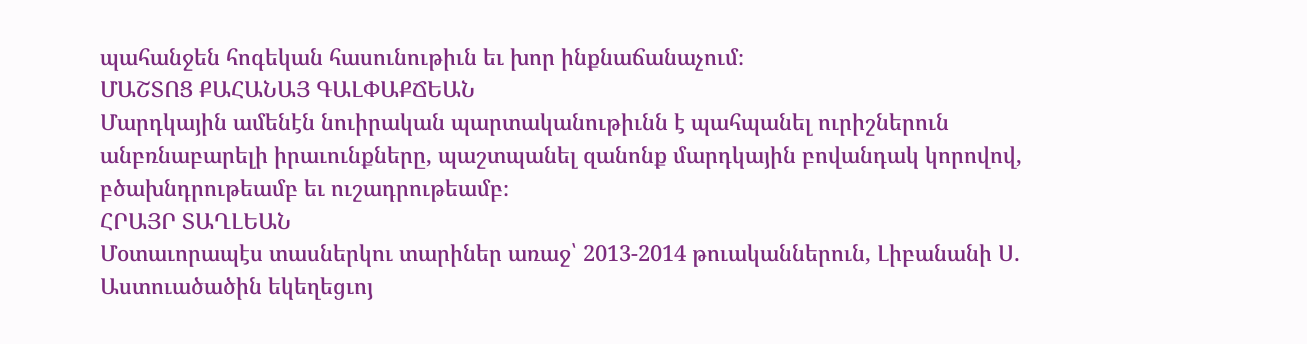պահանջեն հոգեկան հասունութիւն եւ խոր ինքնաճանաչում։
ՄԱՇՏՈՑ ՔԱՀԱՆԱՅ ԳԱԼՓԱՔՃԵԱՆ
Մարդկային ամենէն նուիրական պարտականութիւնն է պահպանել ուրիշներուն անբռնաբարելի իրաւունքները, պաշտպանել զանոնք մարդկային բովանդակ կորովով, բծախնդրութեամբ եւ ուշադրութեամբ։
ՀՐԱՅՐ ՏԱՂԼԵԱՆ
Մօտաւորապէս տասներկու տարիներ առաջ՝ 2013-2014 թուականներուն, Լիբանանի Ս. Աստուածածին եկեղեցւոյ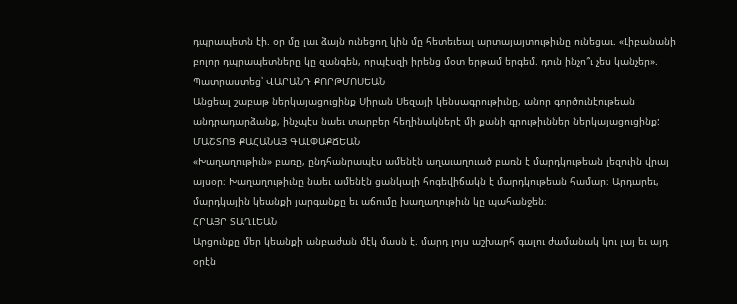դպրապետն էի. օր մը լաւ ձայն ունեցող կին մը հետեւեալ արտայայտութիւնը ունեցաւ. «Լիբանանի բոլոր դպրապետները կը զանգեն, որպէսզի իրենց մօտ երթամ երգեմ. դուն ինչո՞ւ չես կանչեր».
Պատրաստեց՝ ՎԱՐԱՆԴ ՔՈՐԹՄՈՍԵԱՆ
Անցեալ շաբաթ ներկայացուցինք Սիրան Սեզայի կենսագրութիւնը, անոր գործունէութեան անդրադարձանք, ինչպէս նաեւ տարբեր հեղինակներէ մի քանի գրութիւններ ներկայացուցինք:
ՄԱՇՏՈՑ ՔԱՀԱՆԱՅ ԳԱԼՓԱՔՃԵԱՆ
«Խաղաղութիւն» բառը, ընդհանրապէս ամենէն աղաւաղուած բառն է մարդկութեան լեզուին վրայ այսօր։ Խաղաղութիւնը նաեւ ամենէն ցանկալի հոգեվիճակն է մարդկութեան համար։ Արդարեւ, մարդկային կեանքի յարգանքը եւ աճումը խաղաղութիւն կը պահանջեն։
ՀՐԱՅՐ ՏԱՂԼԵԱՆ
Արցունքը մեր կեանքի անբաժան մէկ մասն է. մարդ լոյս աշխարհ գալու ժամանակ կու լայ եւ այդ օրէն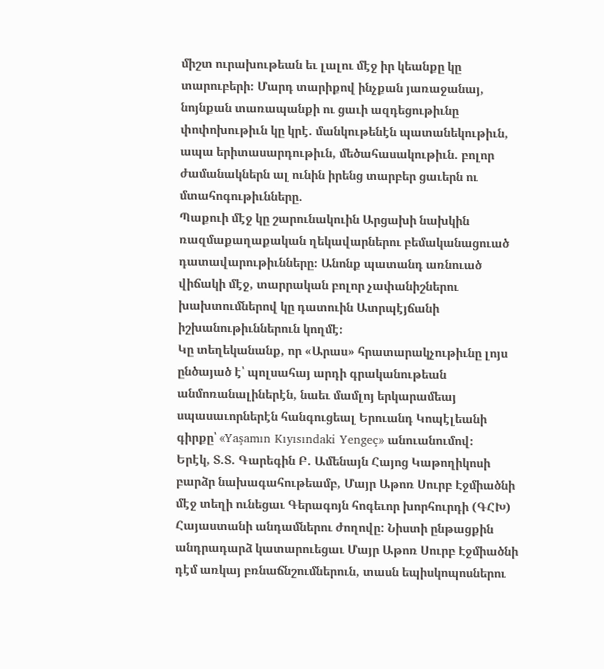միշտ ուրախութեան եւ լալու մէջ իր կեանքը կը տարուբերի։ Մարդ տարիքով ինչքան յառաջանայ, նոյնքան տառապանքի ու ցաւի ազդեցութիւնը փոփոխութիւն կը կրէ. մանկութենէն պատանեկութիւն, ապա երիտասարդութիւն, մեծահասակութիւն. բոլոր ժամանակներն ալ ունին իրենց տարբեր ցաւերն ու մտահոգութիւնները.
Պաքուի մէջ կը շարունակուին Արցախի նախկին ռազմաքաղաքական ղեկավարներու բեմականացուած դատավարութիւնները։ Անոնք պատանդ առնուած վիճակի մէջ, տարրական բոլոր չափանիշներու խախտումներով կը դատուին Ատրպէյճանի իշխանութիւններուն կողմէ։
Կը տեղեկանանք, որ «Արաս» հրատարակչութիւնը լոյս ընծայած է՝ պոլսահայ արդի գրականութեան անմոռանալիներէն, նաեւ մամլոյ երկարամեայ սպասաւորներէն հանգուցեալ Երուանդ Կոպէլեանի գիրքը՝ «Yaşamın Kıyısındaki Yengeç» անուանումով։
Երէկ, Տ.Տ. Գարեգին Բ. Ամենայն Հայոց Կաթողիկոսի բարձր նախագահութեամբ, Մայր Աթոռ Սուրբ Էջմիածնի մէջ տեղի ունեցաւ Գերագոյն հոգեւոր խորհուրդի (ԳՀԽ) Հայաստանի անդամներու ժողովը: Նիստի ընթացքին անդրադարձ կատարուեցաւ Մայր Աթոռ Սուրբ Էջմիածնի դէմ առկայ բռնաճնշումներուն, տասն եպիսկոպոսներու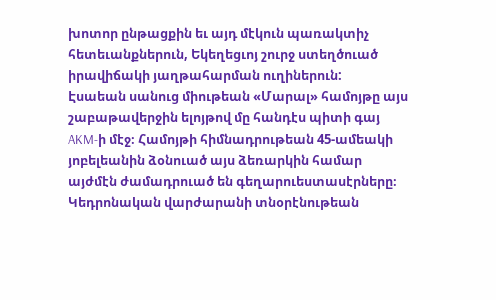խոտոր ընթացքին եւ այդ մէկուն պառակտիչ հետեւանքներուն, Եկեղեցւոյ շուրջ ստեղծուած իրավիճակի յաղթահարման ուղիներուն:
Էսաեան սանուց միութեան «Մարալ» համոյթը այս շաբաթավերջին ելոյթով մը հանդէս պիտի գայ AKM-ի մէջ։ Համոյթի հիմնադրութեան 45-ամեակի յոբելեանին ձօնուած այս ձեռարկին համար այժմէն ժամադրուած են գեղարուեստասէրները։
Կեդրոնական վարժարանի տնօրէնութեան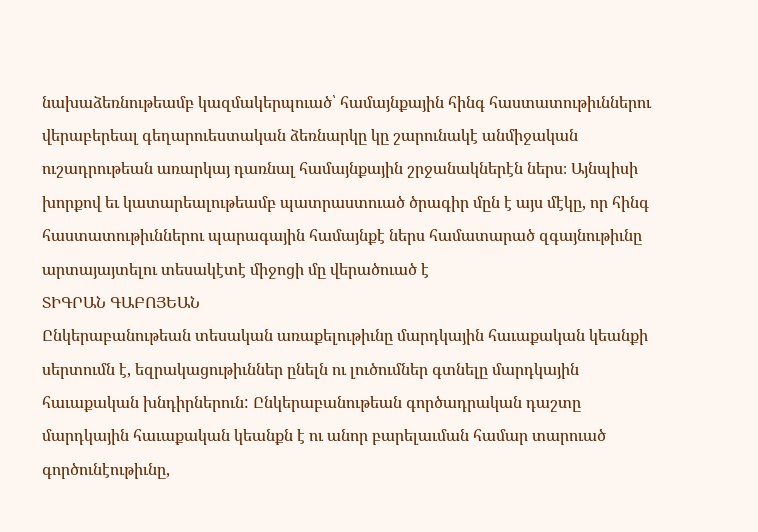նախաձեռնութեամբ կազմակերպուած՝ համայնքային հինգ հաստատութիւններու վերաբերեալ գեղարուեստական ձեռնարկը կը շարունակէ անմիջական ուշադրութեան առարկայ դառնալ համայնքային շրջանակներէն ներս։ Այնպիսի խորքով եւ կատարեալութեամբ պատրաստուած ծրագիր մըն է այս մէկը, որ հինգ հաստատութիւններու պարագային համայնքէ ներս համատարած զգայնութիւնը արտայայտելու տեսակէտէ միջոցի մը վերածուած է
ՏԻԳՐԱՆ ԳԱԲՈՅԵԱՆ
Ընկերաբանութեան տեսական առաքելութիւնը մարդկային հաւաքական կեանքի սերտումն է, եզրակացութիւններ ընելն ու լուծումներ գտնելը մարդկային հաւաքական խնդիրներուն: Ընկերաբանութեան գործադրական դաշտը մարդկային հաւաքական կեանքն է ու անոր բարելաւման համար տարուած գործունէութիւնը,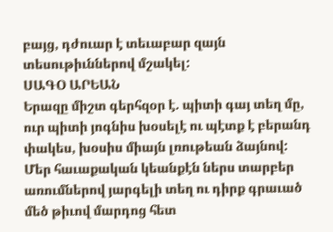բայց, դժուար է տեւաբար զայն տեսութիւններով մշակել:
ՍԱԳՕ ԱՐԵԱՆ
Երազը միշտ գերհզօր է. պիտի գայ տեղ մը, ուր պիտի յոգնիս խօսելէ ու պէտք է բերանդ փակես, խօսիս միայն լռութեան ձայնով:
Մեր հաւաքական կեանքէն ներս տարբեր առումներով յարգելի տեղ ու դիրք գրաւած մեծ թիւով մարդոց հետ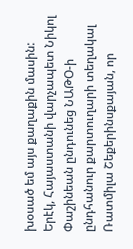խօսած եմ այս քաղաքին մասին:
Երէկ, Հայաստանի վարչապետ Նիկոլ Փաշինեան ընդունեց ՆԱԹՕ-ի ընդհանուր քարտուղարի տեղակալ Ռատմիլա Շեքերինսքայան, որ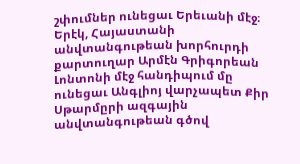շփումներ ունեցաւ Երեւանի մէջ։
Երէկ, Հայաստանի անվտանգութեան խորհուրդի քարտուղար Արմէն Գրիգորեան Լոնտոնի մէջ հանդիպում մը ունեցաւ Անգլիոյ վարչապետ Քիր Սթարմըրի ազգային անվտանգութեան գծով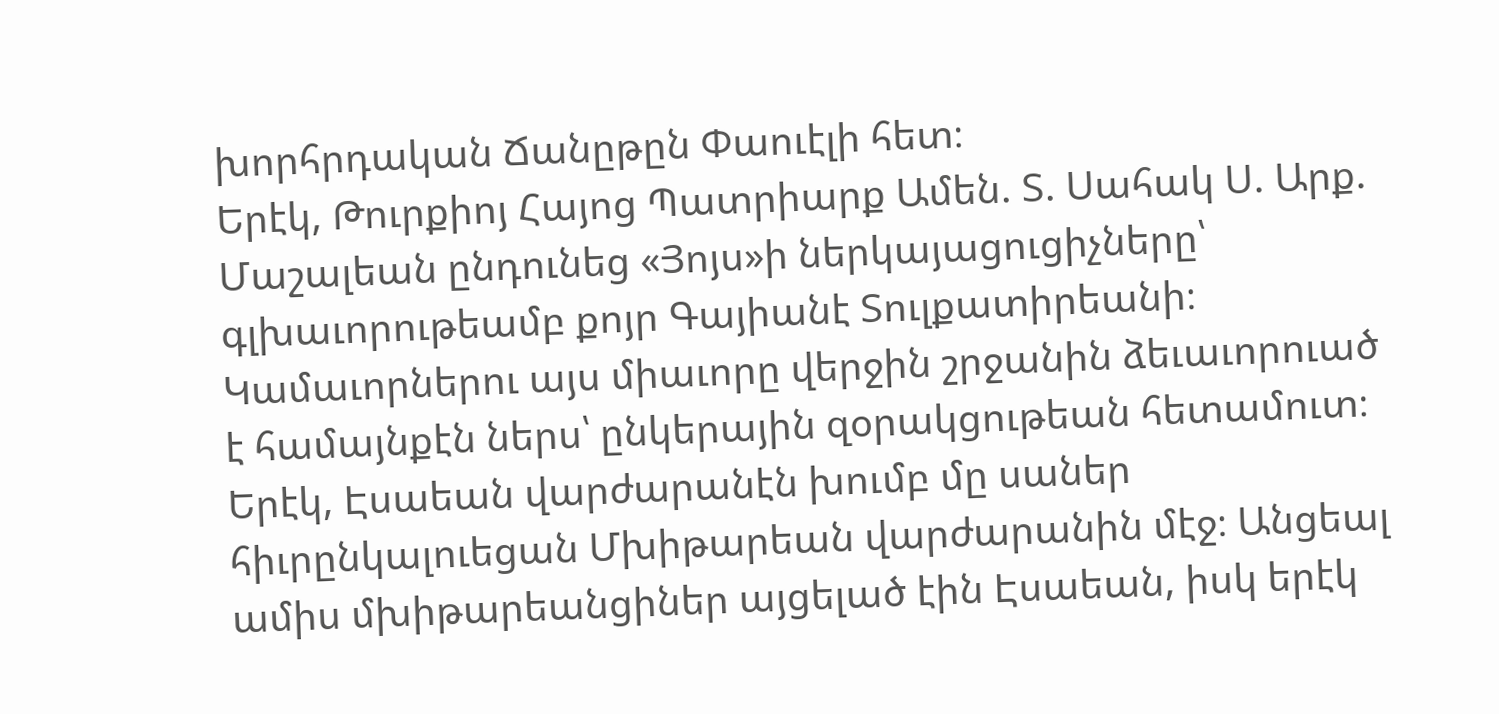խորհրդական Ճանըթըն Փաուէլի հետ։
Երէկ, Թուրքիոյ Հայոց Պատրիարք Ամեն. Տ. Սահակ Ս. Արք. Մաշալեան ընդունեց «Յոյս»ի ներկայացուցիչները՝ գլխաւորութեամբ քոյր Գայիանէ Տուլքատիրեանի։ Կամաւորներու այս միաւորը վերջին շրջանին ձեւաւորուած է համայնքէն ներս՝ ընկերային զօրակցութեան հետամուտ։
Երէկ, Էսաեան վարժարանէն խումբ մը սաներ հիւրընկալուեցան Մխիթարեան վարժարանին մէջ։ Անցեալ ամիս մխիթարեանցիներ այցելած էին Էսաեան, իսկ երէկ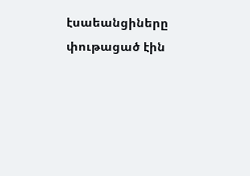էսաեանցիները փութացած էին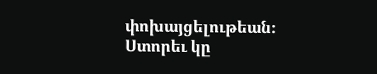փոխայցելութեան։
Ստորեւ կը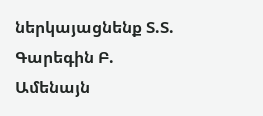ներկայացնենք Տ.Տ. Գարեգին Բ. Ամենայն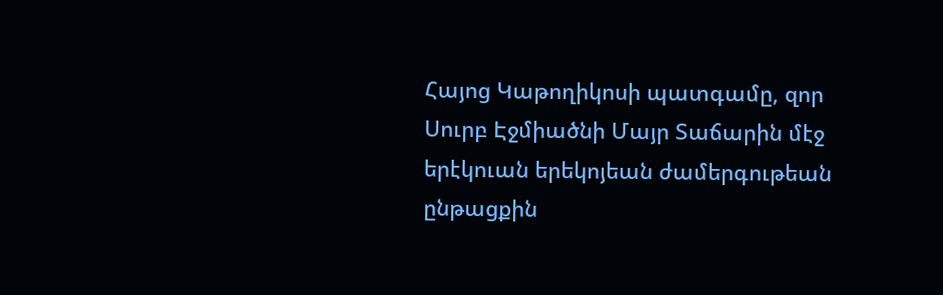Հայոց Կաթողիկոսի պատգամը, զոր Սուրբ Էջմիածնի Մայր Տաճարին մէջ երէկուան երեկոյեան ժամերգութեան ընթացքին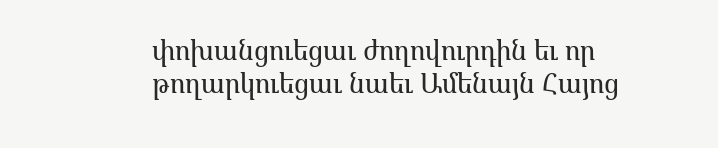փոխանցուեցաւ ժողովուրդին եւ որ թողարկուեցաւ նաեւ Ամենայն Հայոց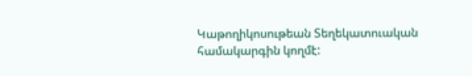Կաթողիկոսութեան Տեղեկատուական համակարգին կողմէ: